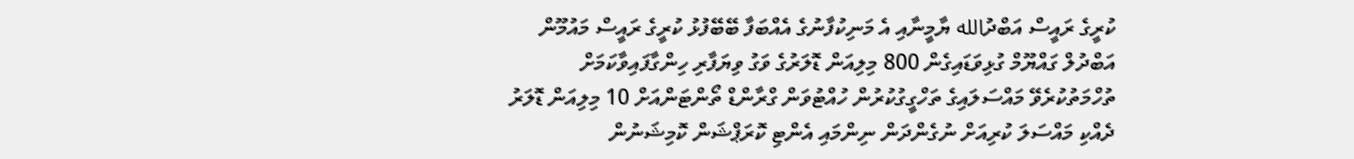ކުރީގެ ރައީސް އަބްދުالله ޔާމީނާއި އެ މަނިކުފާނުގެ އެއްބަފާ ބޭބޭފުޅު ކުރީގެ ރައީސް މައުމޫން އަބްދުލް ގައްޔޫމް ގުޅިވަޑައިގެން 800 މިލިއަން ޑޮލަރުގެ ވަގު ވިޔަފާރި ހިންގާފައިވާކަމަށް ތުހްމަތުކުރެވޭ މައްސަލައިގެ ތަހްގީގުކުރުން ހުއްޓުވަން ގްރާންޑް ތޯންޓަންއަށް 10 މިލިއަން ޑޮލަރު ދެއްކި މައްސަލަ ކުރިއަށް ނުގެންދަން ނިންމައި އެންޓި ކޮރަޕްޝަން ކޮމިޝަނުން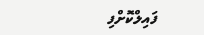ފައިލްކޮށްފި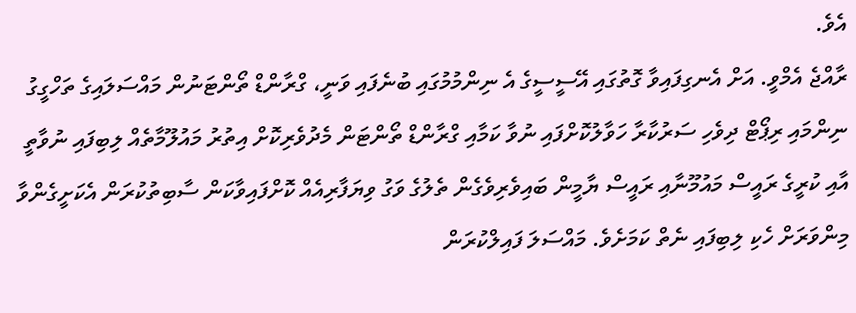އެވެ.
ރާއްޖެ އެމްވީ. އަށް އެނގިފައިވާ ގޮތުގައި އޭސީސީގެ އެ ނިންމުމުގައި ބުނެފައި ވަނީ، ގްރާންޑް ތޯންޓަނުން މައްސަލައިގެ ތަހްގީގު ނިންމައި ރިޕޯޓް ދިވެހި ސަރުކާރާ ހަވާލުކޮށްފައި ނުވާ ކަމާއި ގްރާންޑް ތޯންޓަން މެދުވެރިކޮށް އިތުރު މައުލޫމާތެއް ލިބިފައި ނުވާތީ އާއި ކުރީގެ ރައީސް މައުމޫނާއި ރައީސް ޔާމީން ބައިވެރިވެގެން ތެލުގެ ވަގު ވިޔަފާރިއެއް ކޮށްފައިވާކަން ސާބިތުކުރަން އެކަށީގެންވާ މިންވަރަށް ހެކި ލިބިފައި ނެތް ކަމަށެވެ. މައްސަލަ ފައިލްކުރަން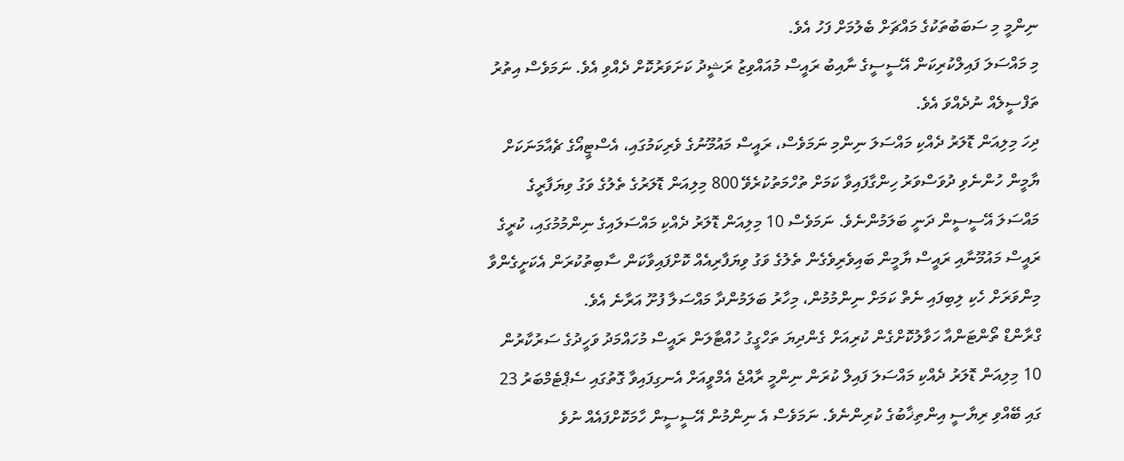ނިންމީ މި ސަބަބުތަކުގެ މައްޗަށް ބެލުމަށް ފަހު އެވެ.
މި މައްސަލަ ފައިލްކުރިކަން އޭސީސީގެ ނާއިބު ރައީސް މުއައްވިޒު ރަޝީދު ކަށަވަރުކޮށް ދެއްވި އެވެ. ނަމަވެސް އިތުރު ތަފްސީލެއް ނުދެއްވަ އެވެ.
ދިހަ މިލިއަން ޑޮލަރު ދެއްކި މައްސަލަ ނިންމި ނަމަވެސް، ރައީސް މައުމޫނުގެ ވެރިކަމުގައި، އެސްޓީއޯގެ ޗެއާމަނަކަށް ޔާމީން ހުންނެވި ދުވަސްވަރު ހިންގާފައިވާ ކަމަށް ތުހްމަތުކުރެވޭ 800 މިލިއަން ޑޮލަރުގެ ތެލުގެ ވަގު ވިޔަފާރީގެ މައްސަލަ އޭސީސީން ދަނީ ބަލަމުންނެވެ. ނަމަވެސް 10 މިލިއަން ޑޮލަރު ދެއްކި މައްސަލައިގެ ނިންމުމުގައި، ކުރީގެ ރައީސް މައުމޫނާއި ރައީސް ޔާމީން ބައިވެރިވެގެން ތެލުގެ ވަގު ވިޔަފާރިއެއް ކޮށްފައިވާކަން ސާބިތުކުރަން އެކަށީގެންވާ މިންވަރަށް ހެކި ލިބިފައި ނެތް ކަމަށް ނިންމުމުން، މިހާރު ބަލަމުންދާ މައްސަލާ ފުށޫ އަރާނެ އެވެ.
ގްރާންޑް ތޯންޓަންއާ ހަވާލުކޮށްގެން ކުރިއަށް ގެންދިޔަ ތަހްގީގު ހުއްޓާލަން ރައީސް މުހައްމަދު ވަހީދުގެ ސަރުކާރުން 10 މިލިއަން ޑޮލަރު ދެއްކި މައްސަލަ ފައިލް ކުރަން ނިންމީ ރާއްޖެ އެމްވީއަށް އެނގިފައިވާ ގޮތުގައި ސެޕްޓެމްބަރު 23 ގައި ބޭއްވި ރިޔާސީ އިންތިޚާބުގެ ކުރިންނެވެ. ނަމަވެސް އެ ނިންމުން އޭސީސީން ހާމަކޮށްފައެއް ނުވެ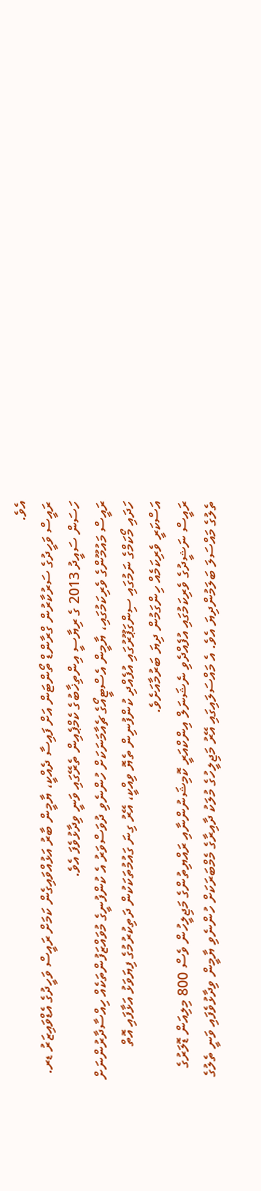އެވެ.
ރައީސް ވަހީދުގެ ސަރުކާރުން ގްރާންޑް ތޯންޓަން އަށް ފައިސާ ދެއްކީ، ޔާމީން ބާރު އަޅުއްވައިގެން ކަމަށް ރައީސް ވަހީދުގެ އެޑްވައިޒަރު ޑރ. ހަސަން ސައީދު 2013 ގެ ރިޔާސީ އިންތިޚާބުގެ ކެމްޕެއިން ތެރޭގައި ވަނީ ވިދާޅުވެފަ އެވެ.
ރައީސް މައުމޫންގެ ވެރިކަމުގައި، ޔާމީން އެސްޓީއޯގެ ޗެއާމަނަކަށް ހުންނެވި ދުވަސްވަރު އެ ކުންފުނީގެ މުވައްޒަފުންތަކެއް ހިއްސާދާރުންނަށް ހަދައި މޯކަމްގެ ނަމުގައި ސިންގަޕޫރުގައި އުފެއްދި ކުންފުނިން ތެޔޮ ވިއްކީ، އޭރު ގިނަ ގައުމުތަކަކުން ދަތިކުރުމުގެ ފިޔަވަޅު އަޅާފައި އޮތް އަސްކަރީ ވެރިކަމެއް ހިންގަމުން ދިޔަ ބަރުމާއަށެވެ.
ރައީސް ނަޝީދުގެ ވެރިކަމުގައި އުފެއްދެވި ނެޝަނަލް އިންކްއަރީ ކޮމިޝަނުންނާއި ރައްޔިތުންގެ މަޖިލީހުން ވެސް 800 މިލިއަން ޑޮލަރުގެ ތެލުގެ މައްސަލަ ބަލަމުންދިޔަ އެވެ. އެ މައްސަލައިގައި އޭރު މަޖިލީހުގެ މުލަކު ދާއިރާގެ މެމްބަރަކަށް ހުންނެވި ޔާމީން ވިދާޅުވެފައި ވަނީ ތެލުގެ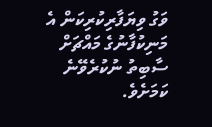ވަގު ވިޔަފާރިކުރިކަން އެ މަނިކުފާނުގެ މައްޗަށް ސާބިތު ނުކުރެވޭނެ ކަމަށެވެ.